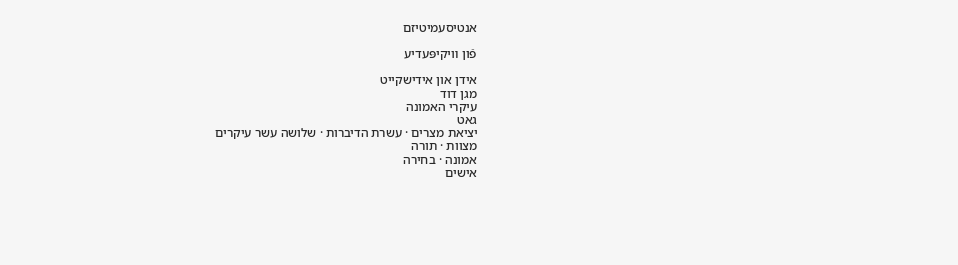אנטיסעמיטיזם

פֿון װיקיפּעדיע

אידן און אידישקייט
מגן דוד
עיקרי האמונה
גאט
יציאת מצרים · עשרת הדיברות · שלושה עשר עיקרים
מצוות · תורה
אמונה · בחירה
אישים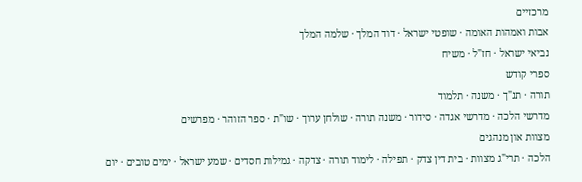מרכזיים
אבות ואמהות האומה · שופטי ישראל · דוד המלך · שלמה המלך
נביאי ישראל · חז"ל · משיח
ספרי קודש
תורה · תנ"ך · משנה · תלמוד
מדרשי הלכה · מדרשי אגדה · סידור · משנה תורה · שולחן ערוך · שו"ת · ספר הזוהר · מפרשים
מצוות און מנהגים
הלכה · תרי"ג מצוות · בית דין צדק · תפילה · לימוד תורה · צדקה · גמילות חסדים · שמע ישראל · ימים טובים · יום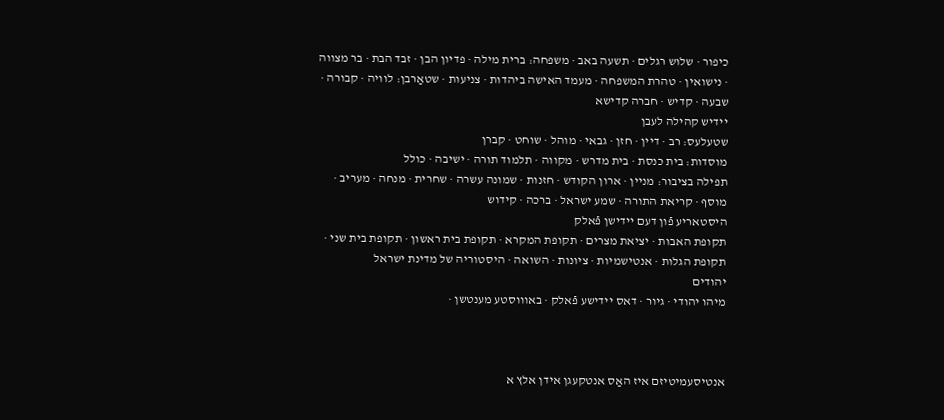כיפור · שלוש רגלים · תשעה באב · משפחה: ברית מילה · פדיון הבן · זבד הבת · בר מצווה · נישואין · טהרת המשפחה · מעמד האישה ביהדות · צניעות · שטאַרבן: לוויה · קבורה · שבעה · קדיש · חברה קדישא
יידיש קהילה לעבן
שטעלעס: רב · דיין · חזן · גבאי · מוהל · שוחט · קברן
מוסדות: בית כנסת · בית מדרש · מקווה · תלמוד תורה · ישיבה · כולל
תפילה בציבור: מניין · ארון הקודש · חזנות · שמונה עשרה · שחרית · מנחה · מעריב · מוסף · קריאת התורה · שמע ישראל · ברכה · קידוש
היסטאריע פֿון דעם יידישן פֿאלק
תקופת האבות · יציאת מצרים · תקופת המקרא · תקופת בית ראשון · תקופת בית שני · תקופת הגלות · אנטישמיות · ציונות · השואה · היסטוריה של מדינת ישראל
יהודים
מיהו יהודי · גיור · דאס יידישע פֿאלק · באוווסטע מענטשן ·



אנטיסעמיטיזם איז האַס אנטקעגן אידן אלץ א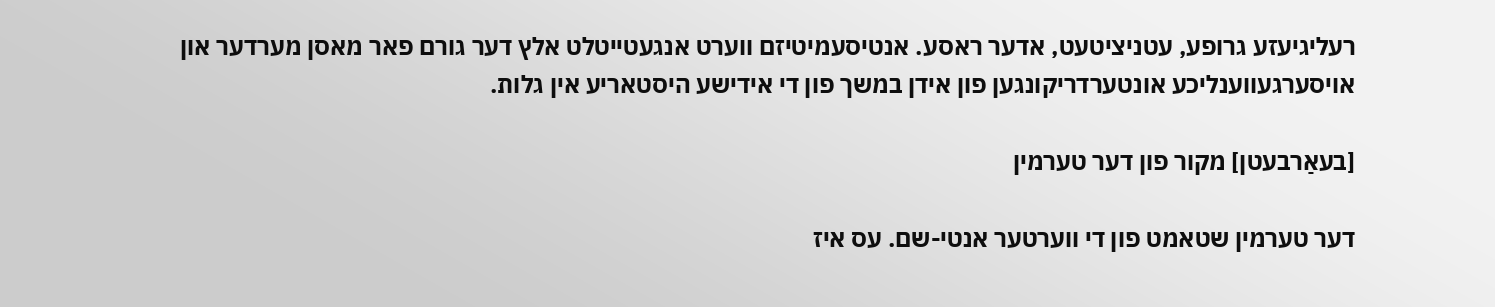רעליגיעזע גרופע, עטניציטעט, אדער ראסע. אנטיסעמיטיזם ווערט אנגעטייטלט אלץ דער גורם פאר מאסן מערדער און אויסערגעווענליכע אונטערדריקונגען פון אידן במשך פון די אידישע היסטאריע אין גלות.

[בעאַרבעטן] מקור פון דער טערמין

דער טערמין שטאמט פון די ווערטער אנטי-שם. עס איז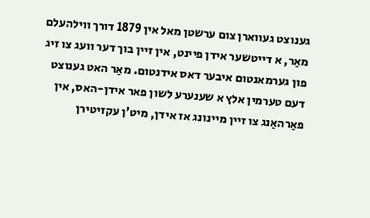גענוצט געווארן צום ערשטן מאל אין 1879 דורך ווילהעלם מאַר, א דייטשער אידן פיינט, אין זיין בוך דער וועג צו זיג פון גערמאנטום איבער דאס אידנטום. מאַר האט גענוצט דעם טערמין אלץ א שענערע לשון פאר אידן-האס, אין פאַרהאַנג צו זיין מיינונג אז אידן, מיט'ן עקזיטירן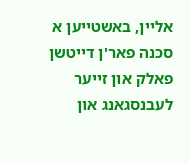אליין, באשטייען א סכנה פאר'ן דייטשן פאלק און זייער לעבנסגאנג און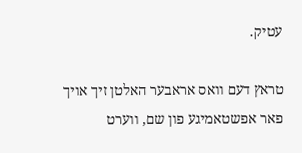עטיק.

טראץ דעם וואס אראבער האלטן זיך אויך פאר אפשטאמיגע פון שם, ווערט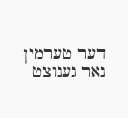דער טערמין נאר גענוצט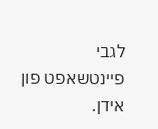לגבי פיינטשאפט פון אידן.